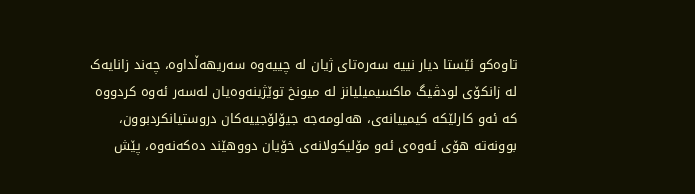تاوەکو ئێستا دیار نییە سەرەتای ژیان لە چییەوە سەریهەڵداوە، چەند زانایەک لە زانکۆی لودڤیگ ماکسیمیلیانز لە میونخ توێژینەوەیان لەسەر ئەوە کردووە کە ئەو کارلێکە کیمییانەی، هەلومەجە جیۆلۆجییەکان دروستیانکردبوون، بوونەتە هۆی ئەوەی ئەو مۆلیکولانەی خۆیان دووهێند دەکەنەوە، پێش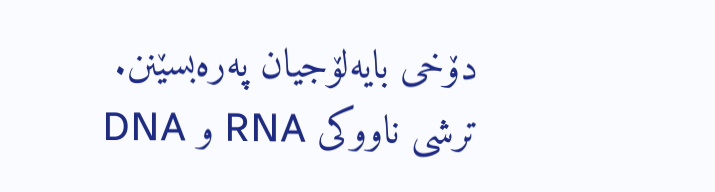دۆخی بایەلۆجیان پەرەبسێنن.
ترشی ناووکی RNA و DNA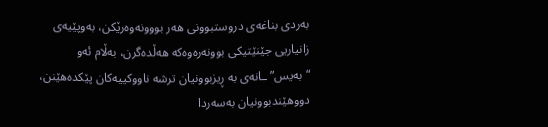بەردی بناغەی دروستبوونی هەر بووونەوەرێکن، بەوپێیەی زانیاریی جێنێتیکی بوونەرەوەکە هەڵدەگرن، بەڵام ئەو “بەیس”ـانەی بە ڕیزبوونیان ترشە ناووکییەکان پێکدەهێنن، دووهێندبوونیان بەسەردا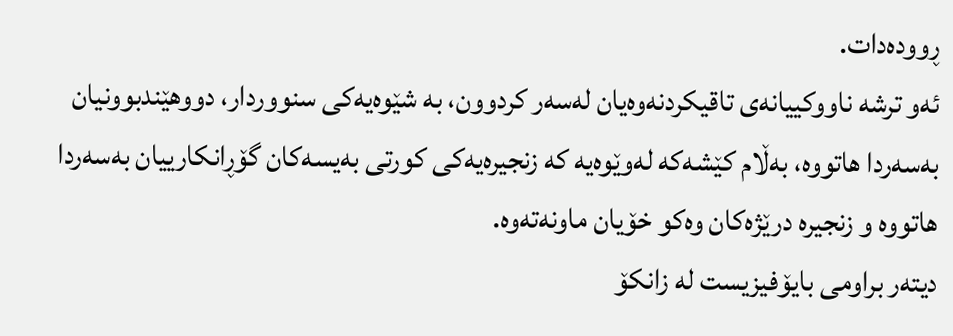ڕوودەدات.
ئەو ترشە ناووکییانەی تاقیکردنەوەیان لەسەر کردوون، بە شێوەیەکی سنووردار، دووهێندبوونیان بەسەردا هاتووە، بەڵام کێشەکە لەوێوەیە کە زنجیرەیەکی کورتی بەیسەکان گۆڕانکارییان بەسەردا هاتووە و زنجیرە درێژەکان وەکو خۆیان ماونەتەوە.
دیتەر براومی بایۆفیزیست لە زانکۆ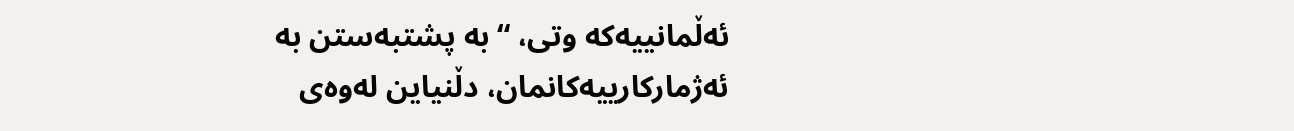ئەڵمانییەکە وتی، “بە پشتبەستن بە ئەژمارکارییەکانمان، دڵنیاین لەوەی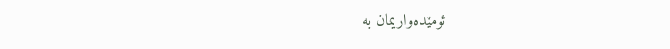ئومێدەواریمان بە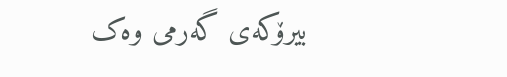بیرۆکەی گەرمی وەک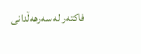فاکتەر لە سەرهەڵدانی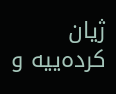ژیان کردەییە و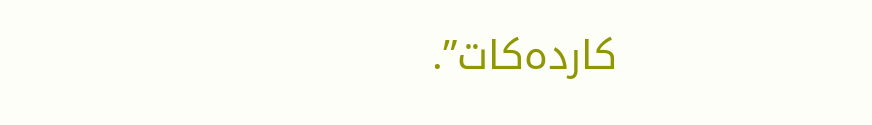کاردەکات”.